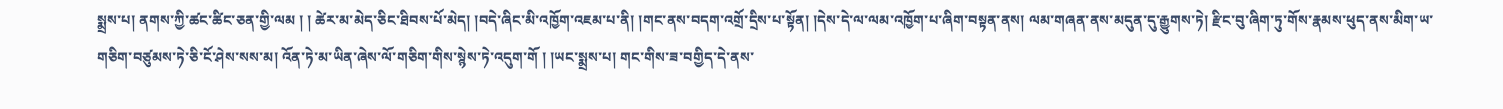སྨྲས་པ། ནགས་ཀྱི་ཚང་ཚིང་ཅན་གྱི་ལམ ། ། ཚེར་མ་མེད་ཅིང་ཐིབས་པོ་མེད། །བདེ་ཞིང་མི་འཁྱོག་འཇམ་པ་ནི། །གང་ནས་བདག་འགྲོ་དྲིས་པ་སྟོན། །དེས་དེ་ལ་ལམ་འཁྱོག་པ་ཞིག་བསྟན་ནས། ལམ་གཞན་ནས་མདུན་དུ་རྒྱུགས་ཏེ། རྫིང་བུ་ཞིག་ཏུ་གོས་རྣམས་ཕུད་ནས་མིག་ཡ་གཅིག་བཙུམས་ཏེ་ཅི་ངོ་ཤེས་སས་མ། འོན་ཏེ་མ་ཡིན་ཞེས་ལོ་གཅིག་གིས་སྙེས་ཏེ་འདུག་གོ ། །ཡང་སྨྲས་པ། གང་གིས་ཟ་བགྱིད་དེ་ནས་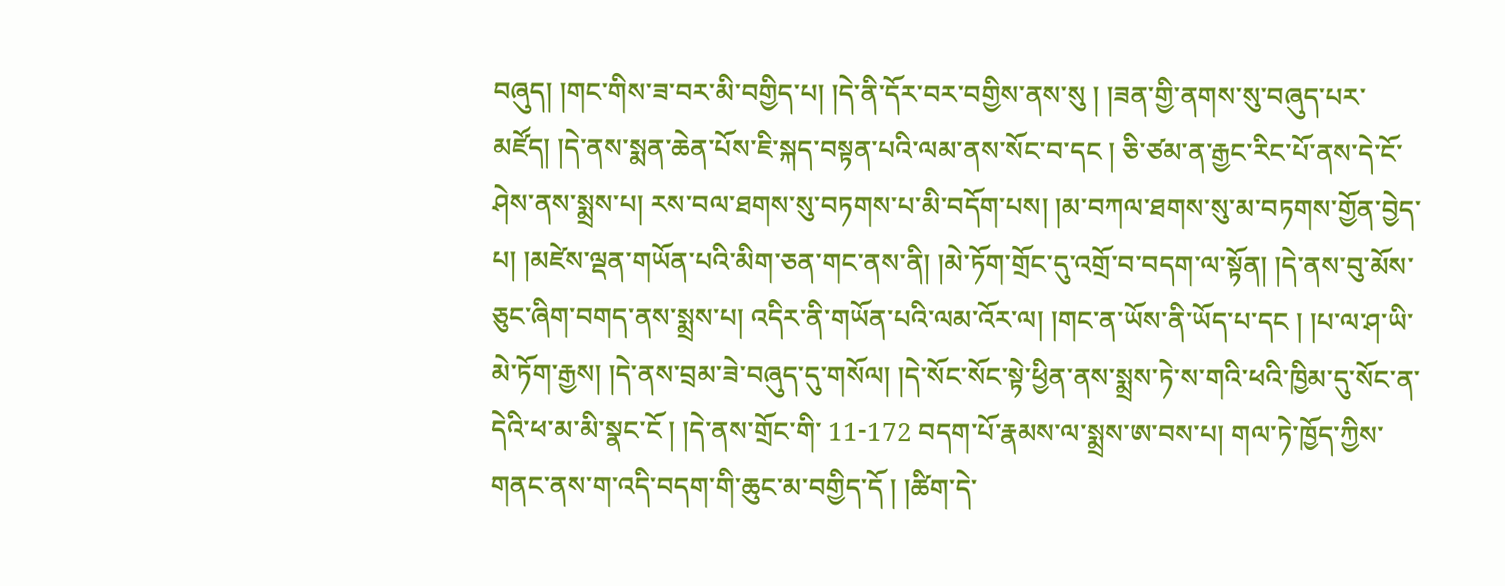བཞུད། །གང་གིས་ཟ་བར་མི་བགྱིད་པ། །དེ་ནི་དོར་བར་བགྱིས་ནས་སུ ། །ཟན་གྱི་ནགས་སུ་བཞུད་པར་མཛོད། །དེ་ནས་སྨན་ཆེན་པོས་ཇི་སྐད་བསྟན་པའི་ལམ་ནས་སོང་བ་དང ། ཅི་ཙམ་ན་རྒྱང་རིང་པོ་ནས་དེ་ངོ་ཤེས་ནས་སྨྲས་པ། རས་བལ་ཐགས་སུ་བཏགས་པ་མི་བདོག་པས། །མ་བཀལ་ཐགས་སུ་མ་བཏགས་གྱོན་བྱེད་པ། །མཛེས་ལྡན་གཡོན་པའི་མིག་ཅན་གང་ནས་ནི། །མེ་ཏོག་གྲོང་དུ་འགྲོ་བ་བདག་ལ་སྟོན། །དེ་ནས་བུ་མོས་ཅུང་ཞིག་བགད་ནས་སྨྲས་པ། འདིར་ནི་གཡོན་པའི་ལམ་འོར་ལ། །གང་ན་ཡོས་ནི་ཡོད་པ་དང ། །པ་ལ་ཤ་ཡི་མེ་ཏོག་རྒྱས། །དེ་ནས་བྲམ་ཟེ་བཞུད་དུ་གསོལ། །དེ་སོང་སོང་སྟེ་ཕྱིན་ནས་སྨྲས་ཏེ་ས་གའི་ཕའི་ཁྱིམ་དུ་སོང་ན་དེའི་ཕ་མ་མི་སྣང་ངོ ། །དེ་ནས་གྲོང་གི་ 11-172 བདག་པོ་རྣམས་ལ་སྨྲས་ཨ་བས་པ། གལ་ཏེ་ཁྱོད་ཀྱིས་གནང་ནས་ག་འདི་བདག་གི་ཆུང་མ་བགྱིད་དོ ། །ཚིག་དེ་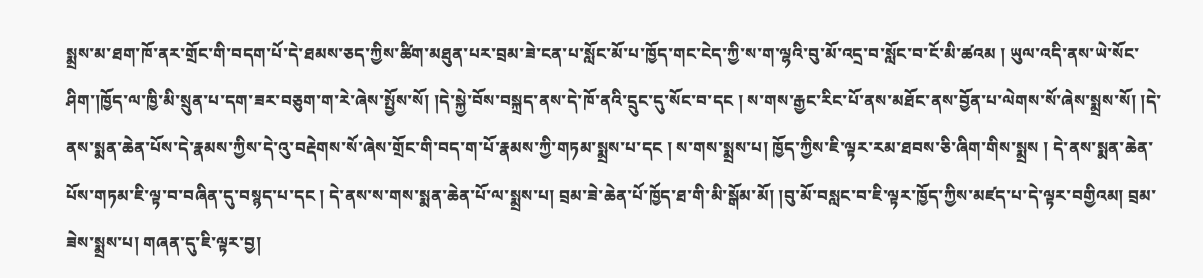སྨྲས་མ་ཐག་ཁོ་ནར་གྲོང་གི་བདག་པོ་དེ་ཐམས་ཅད་ཀྱིས་ཚིག་མཐུན་པར་བྲམ་ཟེ་ངན་པ་སློང་མོ་པ་ཁྱོད་གང་ངེད་ཀྱི་ས་ག་ལྷའི་བུ་མོ་འདྲ་བ་སློང་བ་ངོ་མི་ཚའམ ། ཡུལ་འདི་ནས་ཡེ་སོང་ཤིག་།ཁྱོད་ལ་ཁྱི་མི་སྲུན་པ་དག་ཟར་བཅུག་ག་རེ་ཞེས་སྤྱོས་སོ། །དེ་སྐྱེ་བོས་བསྐྲད་ནས་དེ་ཁོ་ནའི་དྲུང་དུ་སོང་བ་དང ། ས་གས་རྒྱང་རིང་པོ་ནས་མཐོང་ནས་བྱོན་པ་ལེགས་སོ་ཞེས་སྨྲས་སོ། །དེ་ནས་སྨན་ཆེན་པོས་དེ་རྣམས་ཀྱིས་དེ་འུ་བརྡེགས་སོ་ཞེས་གྲོང་གི་བད་ག་པོ་རྣམས་ཀྱི་གཏམ་སྨྲས་པ་དང ། ས་གས་སྨྲས་པ། ཁྱོད་ཀྱིས་ཇི་ལྟར་རམ་ཐབས་ཅི་ཞིག་གིས་སྨྲས ། དེ་ནས་སྨན་ཆེན་པོས་གཏམ་ཇི་ལྟ་བ་བཞིན་དུ་བསྙད་པ་དང ། དེ་ནས་ས་གས་སྨན་ཆེན་པོ་ལ་སྨྲས་པ། བྲམ་ཟེ་ཆེན་པོ་ཁྱོད་ཐ་གི་མི་སྒོམ་མོ། །བུ་མོ་བསླང་བ་ཇི་ལྟར་ཁྱོད་ཀྱིས་མཛད་པ་དེ་ལྟར་བགྱིའམ། བྲམ་ཟེས་སྨྲས་པ། གཞན་དུ་ཇི་ལྟར་བྱ།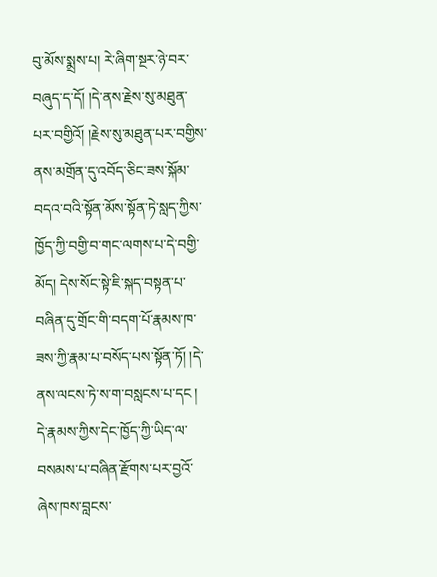བུ་མོས་སྨྲས་པ། རེ་ཞིག་སྔར་ཉེ་བར་བཞུད་ད་དོ། །དེ་ནས་རྗེས་སུ་མཐུན་པར་བགྱིའོ། །རྗེས་སུ་མཐུན་པར་བགྱིས་ནས་མགྲོན་དུ་འབོད་ཅིང་ཟས་སྐོམ་བདའ་བའི་སྟོན་མོས་སྟོན་ཏེ་སླད་ཀྱིས་ཁྱོད་ཀྱི་བགྱི་བ་གང་ལགས་པ་དེ་བགྱི་མོད། དེས་སོང་སྟེ་ཇི་སྐད་བསྟན་པ་བཞིན་དུ་གྲོང་གི་བདག་པོ་རྣམས་ཁ་ཟས་ཀྱི་རྣམ་པ་བསོད་པས་སྟོན་ཏོ། །དེ་ནས་ལངས་ཏེ་ས་ག་བསླངས་པ་དང ། དེ་རྣམས་ཀྱིས་དེང་ཁྱོད་ཀྱི་ཡིད་ལ་བསམས་པ་བཞིན་རྫོགས་པར་བྱའོ་ཞེས་ཁས་བླངས་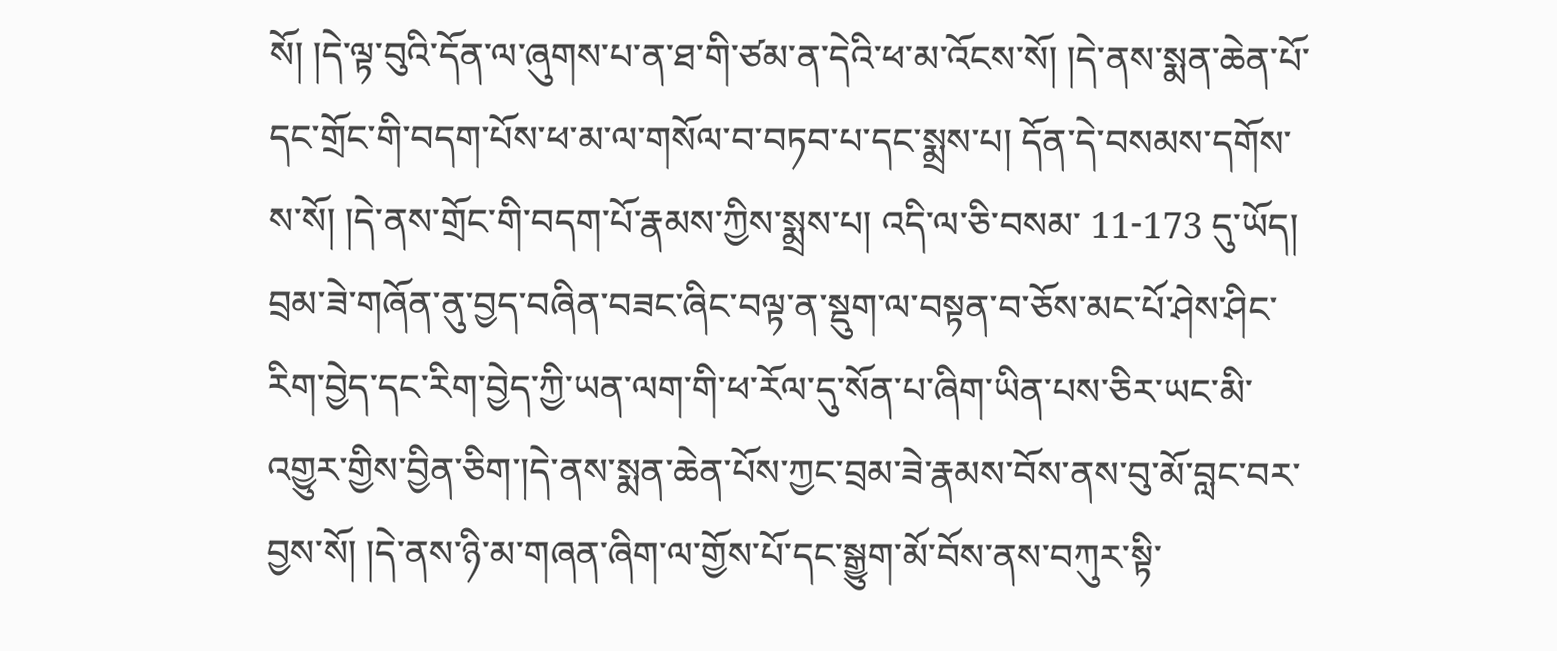སོ། །དེ་ལྟ་བུའི་དོན་ལ་ཞུགས་པ་ན་ཐ་གི་ཙམ་ན་དེའི་ཕ་མ་འོངས་སོ། །དེ་ནས་སྨན་ཆེན་པོ་དང་གྲོང་གི་བདག་པོས་ཕ་མ་ལ་གསོལ་བ་བཏབ་པ་དང་སྨྲས་པ། དོན་དེ་བསམས་དགོས་ས་སོ། །དེ་ནས་གྲོང་གི་བདག་པོ་རྣམས་ཀྱིས་སྨྲས་པ། འདི་ལ་ཅི་བསམ་ 11-173 དུ་ཡོད། བྲམ་ཟེ་གཞོན་ནུ་བྱད་བཞིན་བཟང་ཞིང་བལྟ་ན་སྡུག་ལ་བསྟན་བ་ཅོས་མང་པོ་ཤེས་ཤིང་རིག་བྱེད་དང་རིག་བྱེད་ཀྱི་ཡན་ལག་གི་ཕ་རོལ་དུ་སོན་པ་ཞིག་ཡིན་པས་ཅིར་ཡང་མི་འགྱུར་གྱིས་བྱིན་ཅིག་།དེ་ནས་སྨན་ཆེན་པོས་ཀྱང་བྲམ་ཟེ་རྣམས་བོས་ནས་བུ་མོ་བླང་བར་བྱས་སོ། །དེ་ནས་ཉི་མ་གཞན་ཞིག་ལ་གྱོས་པོ་དང་སྒྱུག་མོ་བོས་ནས་བཀུར་སྟི་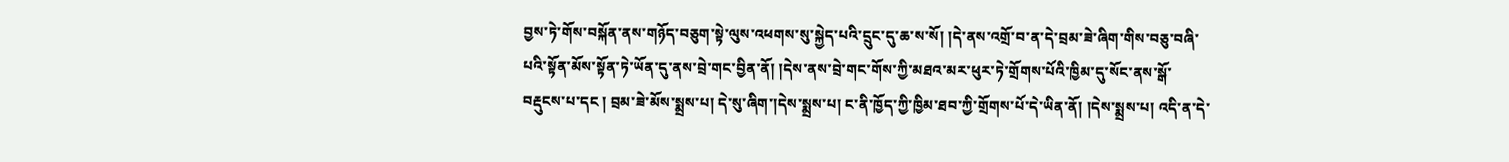བྱས་ཏེ་གོས་བསྐོན་ནས་གཉོད་བཅུག་སྟེ་ལུས་འཕགས་སུ་སྐྱེད་པའི་དྲུང་དུ་ཆ་ས་སོ། །དེ་ནས་འགྲོ་བ་ན་དེ་བྲམ་ཟེ་ཞིག་གིས་བཅུ་བཞི་པའི་སྟོན་མོས་སྟོན་ཏེ་ཡོན་དུ་ནས་བྲེ་གང་བྱིན་ནོ། །དེས་ནས་བྲེ་གང་གོས་ཀྱི་མཐའ་མར་ཕུར་ཏེ་གྲོགས་པོའི་ཁྱིམ་དུ་སོང་ནས་སྒོ་བརྡུངས་པ་དང ། བྲམ་ཟེ་མོས་སྨྲས་པ། དེ་སུ་ཞིག་།དེས་སྨྲས་པ། ང་ནི་ཁྱོད་ཀྱི་ཁྱིམ་ཐབ་ཀྱི་གྲོགས་པོ་དེ་ཡིན་ནོ། །དེས་སྨྲས་པ། འདི་ན་དེ་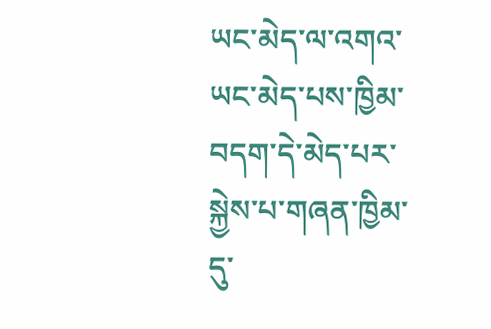ཡང་མེད་ལ་འགའ་ཡང་མེད་པས་ཁྱིམ་བདག་དེ་མེད་པར་སྐྱེས་པ་གཞན་ཁྱིམ་དུ་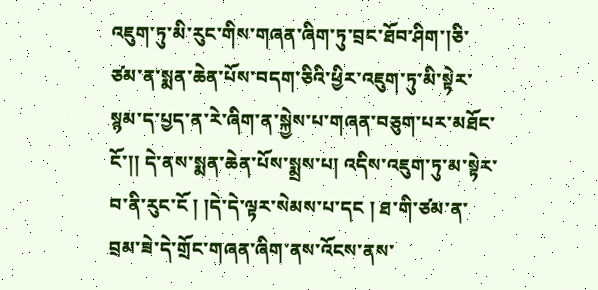འཇུག་ཏུ་མི་རུང་གིས་གཞན་ཞིག་ཏུ་བྲང་ཐོབ་ཤིག་།ཅི་ཙམ་ན་སྨན་ཆེན་པོས་བདག་ཅིའི་ཕྱིར་འཇུག་ཏུ་མི་སྟེར་སྙམ་ད་པྱད་ན་རེ་ཞིག་ན་སྐྱེས་པ་གཞན་བཅུག་པར་མཐོང་ངོ་།། དེ་ནས་སྨན་ཆེན་པོས་སྨྲས་པ། འདིས་འཇུག་ཏུ་མ་སྟེར་བ་ནི་རུང་ངོ ། །དེ་དེ་ལྟར་སེམས་པ་དང ། ཐ་གི་ཙམ་ན་བྲམ་ཟེ་དེ་གྲོང་གཞན་ཞིག་ནས་འོངས་ནས་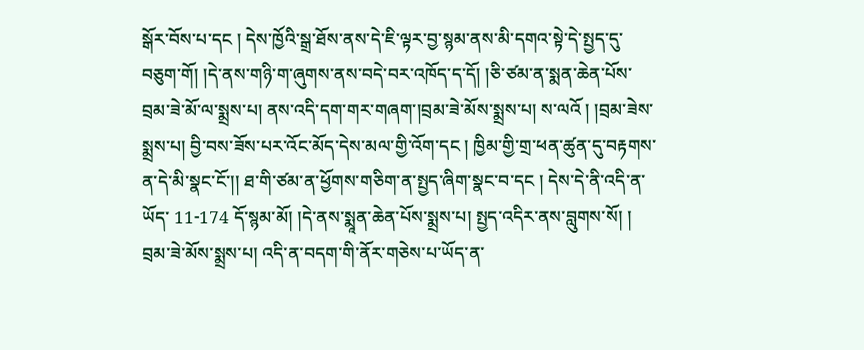སྒོར་བོས་པ་དང ། དེས་ཁྱོའི་སྒྲ་ཐོས་ནས་དེ་ཇི་ལྟར་བྱ་སྙམ་ནས་མི་དགའ་སྟེ་དེ་སྤྱད་དུ་བཅུག་གོ། །དེ་ནས་གཉི་ག་ཞུགས་ནས་བདེ་བར་འཁོད་ད་དོ། །ཅི་ཙམ་ན་སྨན་ཆེན་པོས་བྲམ་ཟེ་མོ་ལ་སྨྲས་པ། ནས་འདི་དག་གར་གཞག་།བྲམ་ཟེ་མོས་སྨྲས་པ། ས་ལའོ ། །བྲམ་ཟེས་སྨྲས་པ། བྱི་བས་ཟོས་པར་འོང་མོད་དེས་མལ་གྱི་འོག་དང ། ཁྱིམ་གྱི་གྲ་ཕན་ཚུན་དུ་བརྟགས་ན་དེ་མི་སྣང་ངོ་།། ཐ་གི་ཙམ་ན་ཕྱོགས་གཅིག་ན་སྤྱད་ཞིག་སྣང་བ་དང ། དེས་དེ་ནི་འདི་ན་ཡོད་ 11-174 དོ་སྙམ་མོ། །དེ་ནས་སྨཱན་ཆེན་པོས་སྨྲས་པ། སྤྱད་འདིར་ནས་བླུགས་སོ། ། བྲམ་ཟེ་མོས་སྨྲས་པ། འདི་ན་བདག་གི་ནོར་གཅེས་པ་ཡོད་ན་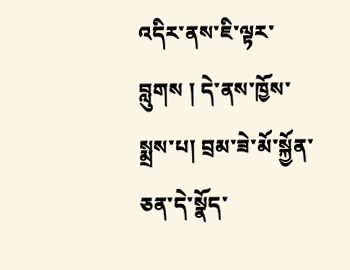འདིར་ནས་ཇི་ལྟར་བླུགས ། དེ་ནས་ཁྱོས་སྨྲས་པ། བྲམ་ཟེ་མོ་སྐྱོན་ཅན་དེ་སྣོད་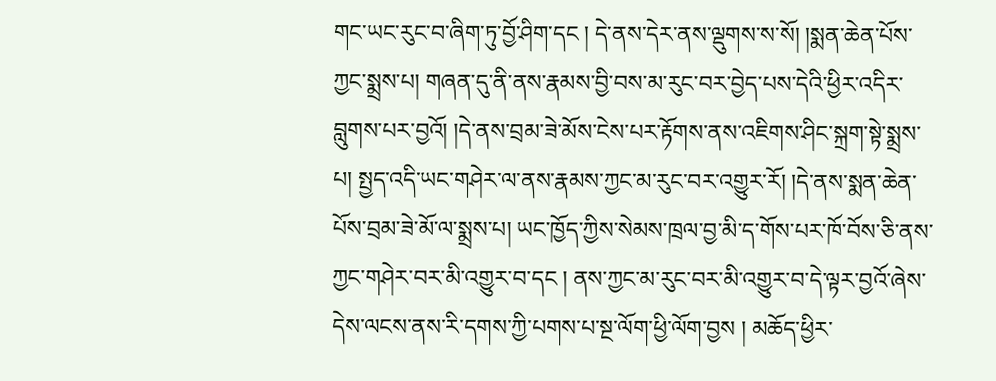གང་ཡང་རུང་བ་ཞིག་ཏུ་བྱོ་ཤིག་དང ། དེ་ནས་དེར་ནས་ལྡུགས་ས་སོ། །སྨན་ཆེན་པོས་ཀྱང་སྨྲས་པ། གཞན་དུ་ནི་ནས་རྣམས་བྱི་བས་མ་རུང་བར་བྱེད་པས་དེའི་ཕྱིར་འདིར་བླུགས་པར་བྱའོ། །དེ་ནས་བྲམ་ཟེ་མོས་ངེས་པར་རྟོགས་ནས་འཇིགས་ཤིང་སྐྲག་སྟེ་སྨྲས་པ། སྤྱད་འདི་ཡང་གཤེར་ལ་ནས་རྣམས་ཀྱང་མ་རུང་བར་འགྱུར་རོ། །དེ་ནས་སྨན་ཆེན་པོས་བྲམ་ཟེ་མོ་ལ་སྨྲས་པ། ཡང་ཁྱོད་ཀྱིས་སེམས་ཁྲལ་བྱ་མི་ད་གོས་པར་ཁོ་བོས་ཅི་ནས་ཀྱང་གཤེར་བར་མི་འགྱུར་བ་དང ། ནས་ཀྱང་མ་རུང་བར་མི་འགྱུར་བ་དེ་ལྟར་བྱའོ་ཞེས་དེས་ལངས་ནས་རི་དགས་ཀྱི་པགས་པ་སྔ་ལོག་ཕྱི་ལོག་བྱས ། མཆོད་ཕྱིར་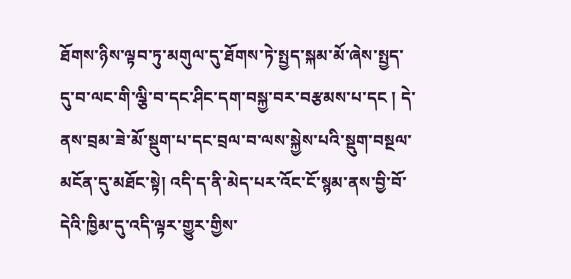ཐོགས་ཉིས་ལྟབ་ཏུ་མགུལ་དུ་ཐོགས་ཏེ་སྤྱད་སྐམ་མོ་ཞེས་སྤྱད་དུ་བ་ལང་གི་ལྕི་བ་དང་ཤིང་དག་བསྐྱ་བར་བརྩམས་པ་དང ། དེ་ནས་བྲམ་ཟེ་མོ་སྡུག་པ་དང་བྲལ་བ་ལས་སྐྱེས་པའི་སྡུག་བསྔལ་མངོན་དུ་མཐོང་སྟེ། འདི་ད་ནི་མེད་པར་འོང་ངོ་སྙམ་ནས་བྱི་བོ་དེའི་ཁྱིམ་དུ་འདི་ལྟར་གྱུར་གྱིས་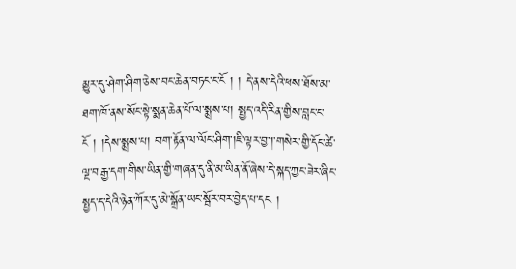མྱུར་དུ་ཤེག་ཤིག་ཅེས་བང་ཆེན་བཏང་ང་ངོ ། ། དེ་ནས་དེའི་ཕས་ཐོས་མ་ཐག་ཁོ་ནས་སོང་སྟེ་སྨན་ཆེན་པོ་ལ་སྨྲས་པ། སྤྱད་འདི་རིན་གྱིས་བླང་ང་ངོ ། །དེས་སྨྲས་པ། བག་རྟོན་ལ་ལོང་ཤིག་།ཇི་ལྟར་བྱ་།་གསེར་གྱི་དོང་ཚེ་ལྔ་བརྒྱ་དག་གིས་ཡིན་གྱི་གཞན་དུ་ནི་མ་ཡིན་ནོ་ཞེས་དེ་སྐད་ཀྱང་ཟེར་ཞིང་སྤྱད་ད་དེའི་ཉེན་ཀོར་དུ་མེ་སྒྲོན་ཡང་སྦོར་བར་བྱེད་པ་དང །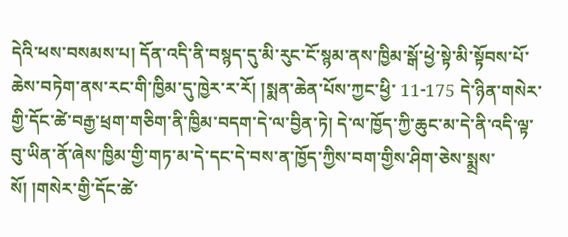དེའི་ཕས་བསམས་པ། དོན་འདི་ནི་བསྙད་དུ་མི་རུང་ངོ་སྙམ་ནས་ཁྱིམ་སྒོ་ཕྱེ་སྟེ་མི་སྟོབས་པོ་ཆེས་བཏེག་ནས་རང་གི་ཁྱིམ་དུ་ཁྱེར་ར་རོ། །སྨན་ཆེན་པོས་ཀྱང་ཕྱི་ 11-175 དེ་ཉིན་གསེར་གྱི་དོང་ཚེ་བརྒྱ་ཕྲག་གཅིག་ནི་ཁྱིམ་བདག་དེ་ལ་བྱིན་ཏེ། དེ་ལ་ཁྱོད་ཀྱི་ཆུང་མ་དེ་ནི་འདི་ལྟ་བུ་ཡིན་ནོ་ཞེས་ཁྱིམ་གྱི་གཏ་མ་དེ་དང་དེ་བས་ན་ཁྱོད་ཀྱིས་བག་གྱིས་ཤིག་ཅེས་སྨྲས་སོ། །གསེར་གྱི་དོང་ཚེ་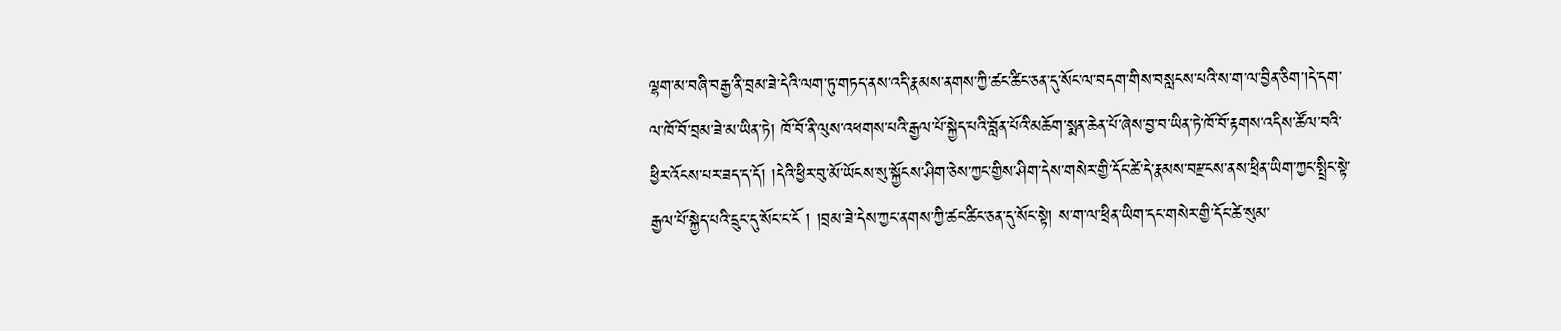ལྷག་མ་བཞི་བརྒྱ་ནི་བྲམ་ཟེ་དེའི་ལག་ཏུ་གཏད་ནས་འདི་རྣམས་ནགས་ཀྱི་ཚང་ཚིང་ཅན་དུ་སོང་ལ་བདག་གིས་བསླངས་པའི་ས་ག་ལ་བྱིན་ཅིག་།དེ་དག་ལ་ཁོ་བོ་བྲམ་ཟེ་མ་ཡིན་ཏེ། ཁོ་བོ་ནི་ལུས་འཕགས་པའི་རྒྱལ་པོ་སྐྱེད་པའི་བློན་པོའི་མཆོག་སྨན་ཆེན་པོ་ཞེས་བྱ་བ་ཡིན་ཏེ་ཁོ་བོ་རྟགས་འདིས་ཚོལ་བའི་ཕྱིར་འོངས་པར་ཟད་ད་དོ། །དེའི་ཕྱིར་བུ་མོ་ཡོངས་སུ་སྐྱོངས་ཤིག་ཅེས་ཀྱང་གྱིས་ཤིག་དེས་གསེར་གྱི་དོང་ཚེ་དེ་རྣམས་བརྫངས་ནས་ཕྲིན་ཡིག་ཀྱང་སྤྲིང་སྟེ་རྒྱལ་པོ་སྐྱེད་པའི་དྲུང་དུ་སོང་ང་ངོ ། །བྲམ་ཟེ་དེས་ཀྱང་ནགས་ཀྱི་ཚང་ཚིང་ཅན་དུ་སོང་སྟེ། ས་ག་ལ་ཕྲིན་ཡིག་དང་གསེར་གྱི་དོང་ཚེ་སུམ་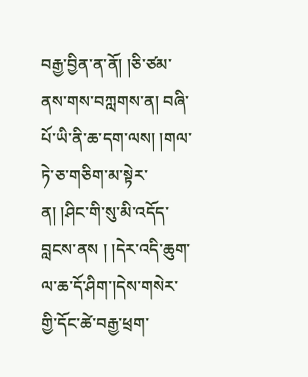བརྒྱ་བྱིན་ན་ནོ། །ཅི་ཙམ་ནས་གས་བཀླགས་ན། བཞི་པོ་ཡི་ནི་ཆ་དག་ལས། །གལ་ཏེ་ཅ་གཅིག་མ་སྟེར་ན། །ཤིང་གི་སུ་མི་འདོད་བླངས་ནས ། །དེར་འདི་ཆུག་ལ་ཆ་དོ་ཤིག་།དེས་གསེར་གྱི་དོང་ཚེ་བརྒྱ་ཕྲག་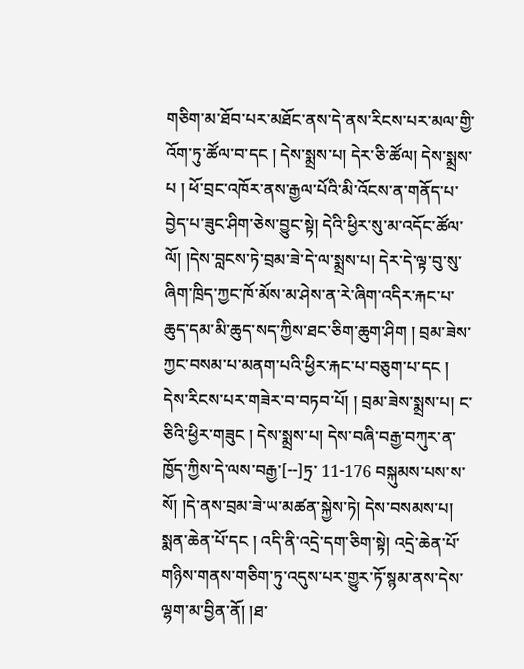གཅིག་མ་ཐོབ་པར་མཐོང་ནས་དེ་ནས་རིངས་པར་མལ་གྱི་འོག་ཏུ་ཚོལ་བ་དང ། དེས་སྨྲས་པ། དེར་ཅི་ཚོལ། དེས་སྨྲས་པ ། ཕོ་བྲང་འཁོར་ནས་རྒྱལ་པོའི་མི་འོངས་ན་གནོད་པ་བྱེད་པ་ཟུང་ཤིག་ཅེས་བྱུང་སྟེ། དེའི་ཕྱིར་སུ་མ་འདོང་ཚོལ་ལོ། །དེས་བླངས་ཏེ་བྲམ་ཟེ་དེ་ལ་སྨྲས་པ། དེར་དེ་ལྟ་བུ་སུ་ཞིག་ཁྲིད་ཀྱང་ཁོ་མོས་མ་ཤེས་ན་རེ་ཞིག་འདིར་རྐང་པ་ཆུད་དམ་མི་ཆུད་སད་ཀྱིས་ཐང་ཅིག་ཆུག་ཤིག ། བྲམ་ཟེས་ཀྱང་བསམ་པ་མནག་པའི་ཕྱིར་རྐང་པ་བཅུག་པ་དང ། དེས་རིངས་པར་གཟེར་བ་བཏབ་པོ། ། བྲམ་ཟེས་སྨྲས་པ། ང་ཅིའི་ཕྱིར་གཟུང ། དེས་སྨྲས་པ། དེས་བཞི་བརྒྱ་བཀུར་ན་ཁྱོད་ཀྱིས་དེ་ལས་བརྒྱ་[--]ཏྲ་ 11-176 བསྐུམས་པས་ས་སོ། །དེ་ནས་བྲམ་ཟེ་ཡ་མཚན་སྐྱེས་ཏེ། དེས་བསམས་པ། སྨན་ཆེན་པོ་དང ། འདི་ནི་འདྲེ་དག་ཅིག་སྟེ། འདྲེ་ཆེན་པོ་གཉིས་གནས་གཅིག་ཏུ་འདུས་པར་གྱུར་ཏོ་སྙམ་ནས་དེས་ལྷག་མ་བྱིན་ནོ། །ཐ་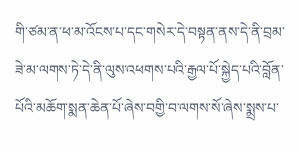གི་ཙམ་ན་ཕ་མ་འོངས་པ་དང་གསེར་དེ་བསྟན་ནས་དེ་ནི་བྲམ་ཟེ་མ་ལགས་ཏེ་དེ་ནི་ལུས་འཕགས་པའི་རྒྱལ་པོ་སྐྱེད་པའི་བློན་པོའི་མཆོག་སྨན་ཆེན་པོ་ཞེས་བགྱི་བ་ལགས་སོ་ཞེས་སྨྲས་པ་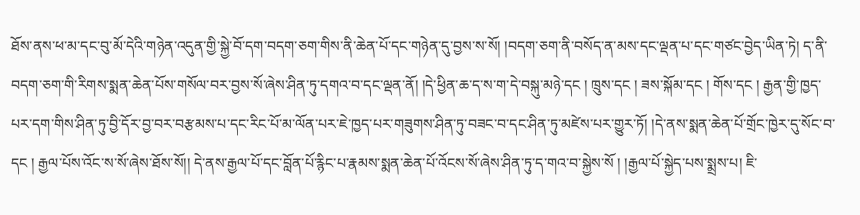ཐོས་ནས་ཕ་མ་དང་བུ་མོ་དེའི་གཉེན་འདུན་གྱི་སྐྱེ་བོ་དག་བདག་ཅག་གིས་ནི་ཆེན་པོ་དང་གཉེན་དུ་བྱས་ས་སོ། །བདག་ཅག་ནི་བསོད་ན་མས་དང་ལྡན་པ་དང་གཙང་བྱེད་ཡིན་ཏེ། ད་ནི་བདག་ཅག་གི་རིགས་སྨན་ཆེན་པོས་གསོལ་བར་བྱས་སོ་ཞེས་ཤིན་ཏུ་དགའ་བ་དང་ལྡན་ནོ། །དེ་ཕྱིན་ཆ་ད་ས་ག་དེ་བསྐུ་མཉེ་དང ། ཁྲུས་དང ། ཟས་སྐོམ་དང ། གོས་དང ། རྒྱན་གྱི་ཁྱད་པར་དག་གིས་ཤིན་ཏུ་བྱི་དོར་བྱ་བར་བརྩམས་པ་དང་རིང་པོ་མ་ལོན་པར་ཇེ་ཁྱད་པར་གཟུགས་ཤིན་ཏུ་བཟང་བ་དང་ཤིན་ཏུ་མཛེས་པར་གྱུར་ཏོ། །དེ་ནས་སྨན་ཆེན་པོ་གྲོང་ཁྱེར་དུ་སོང་བ་དང ། རྒྱལ་པོས་འོང་ས་སོ་ཞེས་ཐོས་སོ།། དེ་ནས་རྒྱལ་པོ་དང་བློན་པོ་རྙིང་པ་རྣམས་སྨན་ཆེན་པོ་འོངས་སོ་ཞེས་ཤིན་ཏུ་ད་གའ་བ་སྐྱེས་སོ ། །རྒྱལ་པོ་སྐྱེད་པས་སྨྲས་པ། ཇི་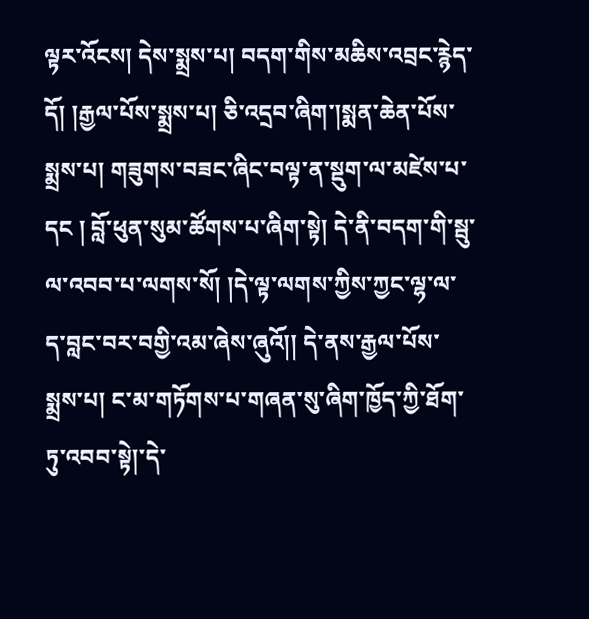ལྟར་འོངས། དེས་སྨྲས་པ། བདག་གིས་མཆིས་འབྲང་རྙེད་དོ། །རྒྱལ་པོས་སྨྲས་པ། ཅི་འདྲབ་ཞིག་།སྨན་ཆེན་པོས་སྨྲས་པ། གཟུགས་བཟང་ཞིང་བལྟ་ན་སྡུག་ལ་མཛེས་པ་དང ། བློ་ཕུན་སུམ་ཚོགས་པ་ཞིག་སྟེ། དེ་ནི་བདག་གི་སྦུ་ལ་འབབ་པ་ལགས་སོ། །དེ་ལྟ་ལགས་ཀྱིས་ཀྱང་ལྷ་ལ་ད་བླང་བར་བགྱི་འམ་ཞེས་ཞུའོ།། དེ་ནས་རྒྱལ་པོས་སྨྲས་པ། ང་མ་གཏོགས་པ་གཞན་སུ་ཞིག་ཁྱོད་ཀྱི་ཐོག་ཏུ་འབབ་སྟེ།་དེ་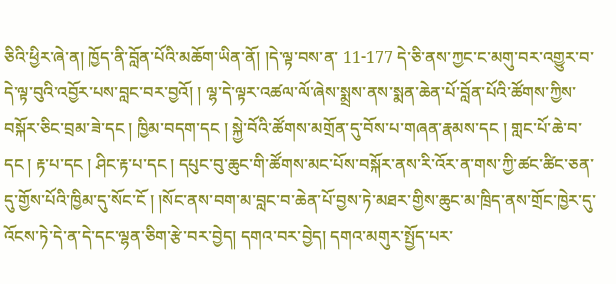ཅིའི་ཕྱིར་ཞེ་ན། ཁྱོད་ནི་བློན་པོའི་མཆོག་ཡིན་ནོ། །དེ་ལྟ་བས་ན་ 11-177 དེ་ཅི་ནས་ཀྱང་ང་མགུ་བར་འགྱུར་བ་དེ་ལྟ་བུའི་འབྱོར་པས་བླང་བར་བྱའོ། ། ལྷ་དེ་ལྟར་འཚལ་ལོ་ཞེས་སྨྲས་ནས་སྨན་ཆེན་པོ་བློན་པོའི་ཚོགས་ཀྱིས་བསྐོར་ཅིང་བྲམ་ཟེ་དང ། ཁྱིམ་བདག་དང ། སྐྱེ་བོའི་ཚོགས་མགྲོན་དུ་བོས་པ་གཞན་རྣམས་དང ། གླང་པོ་ཆེ་བ་དང ། རྟ་པ་དང ། ཤིང་རྟ་པ་དང ། དཔུང་བུ་ཆུང་གི་ཚོགས་མང་པོས་བསྐོར་ནས་རི་འོར་ན་གས་ཀྱི་ཚང་ཚིང་ཅན་དུ་གྱོས་པོའི་ཁྱིམ་དུ་སོང་ངོ ། །སོང་ནས་བག་མ་བླང་བ་ཆེན་པོ་བྱས་ཏེ་མཐར་གྱིས་ཆུང་མ་ཁྲིད་ནས་གྲོང་ཁྱེར་དུ་འོངས་ཏེ་དེ་ན་དེ་དང་ལྷན་ཅིག་རྩེ་བར་བྱེད། དགའ་བར་བྱེད། དགའ་མགུར་སྤྱོད་པར་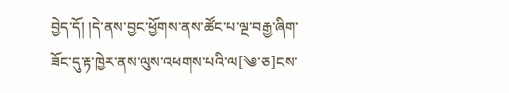བྱེད་དོ། །དེ་ནས་བྱང་ཕྱོགས་ནས་ཚོང་པ་ལྔ་བརྒྱ་ཞིག་ཟོང་དུ་རྟ་ཁྱེར་ནས་ལུས་འཕགས་པའི་ལ[༄་ཅ]ངས་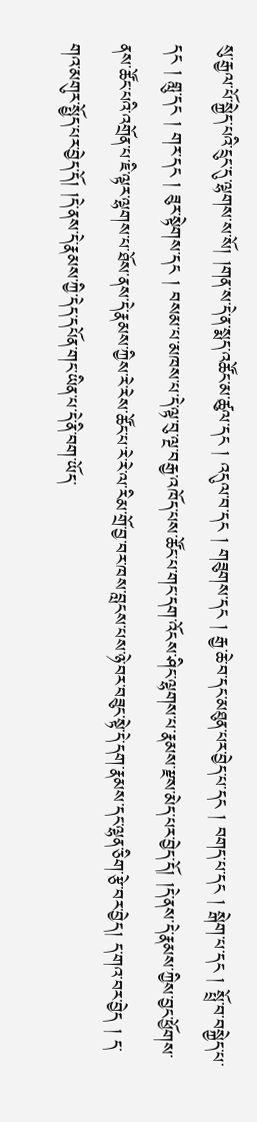སུ་རྒྱལ་པོ་སྐྱེད་པའི་དྲུང་དུ་ལྷགས་ས་སོ། །གན་ས་དེ་ན་སྨད་འཚོང་མ་ཚུལ་དང ། འདུལ་བ་དང ། གཟུགས་དང ། རྒྱ་ཆེ་བ་དང་མཐུན་པར་བྱེད་པ་དང ། བགད་པ་དང ། སྒེག་པ་དང ། སྤྲོ་བ་བསྐྱེད་པ་དང ། གླུ་དང ། གར་དང ། ཟུར་སྟེགས་དང ། བསམ་པ་མཁས་པ་དེ་ལྟ་བུ་ལྔ་བརྒྱ་འཁོད་པས་ཚོང་པ་གང་དག་འོངས་ཤིང་ལྷགས་པ་རྣམས་རྫས་མེད་པར་བྱེད་དོ། །དེ་ནས་དེ་རྣམས་ཀྱིས་བྱང་ཕྱོགས་ནས་ཚོང་པའི་འགྲོན་པ་ཇི་ལྟར་ལྷགས་པ་ཐོས་ནས་དེ་རྣམས་ཀྱིས་རེ་རེས་ཚོང་པ་རེ་རེ་ལ་རིམ་གྲོ་བྱ་བར་ཁས་བླངས་པས་ཉེ་བར་བཟུང་སྟེ་དེ་དག་རྣམས་དང་ལྷན་ཅིག་རྩེ་བར་བྱེད། ད་གའ་བར་བྱེད ། ད་གའ་མགུར་སྤྱོད་པར་བྱེད་དོ། །དེ་ནས་དེ་རྣམས་ཀྱི་དེད་དཔོན་གང་ཡིན་པ་དེ་ནི་བག་ཡོད་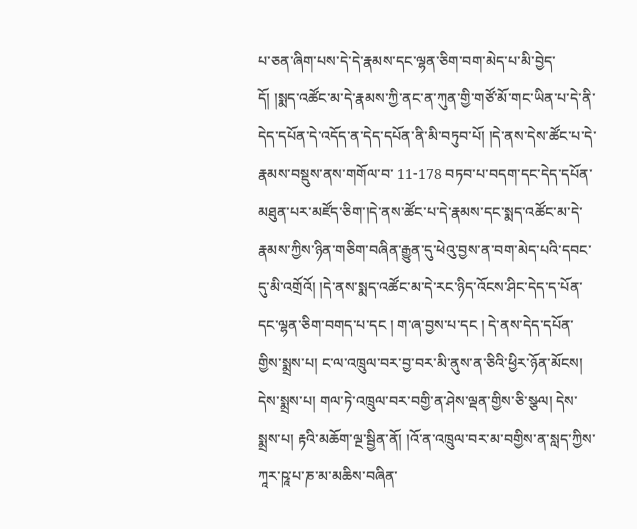པ་ཅན་ཞིག་པས་དེ་དེ་རྣམས་དང་ལྷན་ཅིག་བག་མེད་པ་མི་བྱེད་དོ། །སྨད་འཚོང་མ་དེ་རྣམས་ཀྱི་ནང་ན་ཀུན་གྱི་གཙོ་མོ་གང་ཡིན་པ་དེ་ནི་དེད་དཔོན་དེ་འདོད་ན་དེད་དཔོན་ནི་མི་བཏུབ་པོ། །དེ་ནས་དེས་ཚོང་པ་དེ་རྣམས་བསྡུས་ནས་གགོལ་བ་ 11-178 བཏབ་པ་བདག་དང་དེད་དཔོན་མཐུན་པར་མཛོད་ཅིག་།དེ་ནས་ཚོང་པ་དེ་རྣམས་དང་སྨད་འཚོང་མ་དེ་རྣམས་ཀྱིས་ཉིན་གཅིག་བཞིན་རྒྱུན་དུ་ཕེའུ་བྱས་ན་བག་མེད་པའི་དབང་དུ་མི་འགྲོའོ། །དེ་ནས་སྨད་འཚོང་མ་དེ་རང་ཉིད་འོངས་ཤིང་དེད་ད་པོན་དང་ལྷན་ཅིག་བགད་པ་དང ། ག་ཞ་བྱས་པ་དང ། དེ་ནས་དེད་དཔོན་གྱིས་སྨྲས་པ། ང་ལ་འཁྲུལ་བར་བྱ་བར་མི་ནུས་ན་ཅིའི་ཕྱིར་ཉོན་མོངས། དེས་སྨྲས་པ། གལ་ཏེ་འཁྲུལ་བར་བགྱི་ན་ཤེས་ལྡན་གྱིས་ཅི་སྩལ། དེས་སྨྲས་པ། རྟའི་མཆོག་ལྔ་སྦྱིན་ནོ། །འོ་ན་འཁྲུལ་བར་མ་བགྱིས་ན་སླད་ཀྱིས་ཀཱར་ཥཱ་པ་ཎ་མ་མཆིས་བཞིན་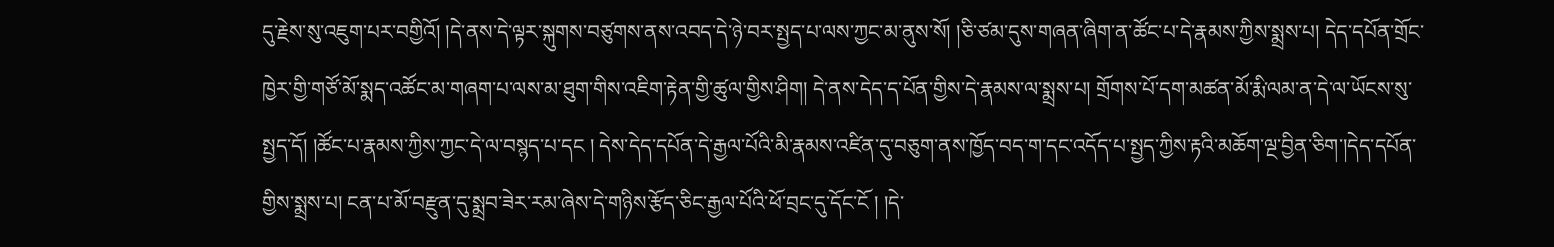དུ་རྗེས་སུ་འཇུག་པར་བགྱིའོ། །དེ་ནས་དེ་ལྟར་སྐུགས་བཙུགས་ནས་འབད་དེ་ཉེ་བར་སྤྱད་པ་ལས་ཀྱང་མ་ནུས་སོ། །ཅི་ཙམ་དུས་གཞན་ཞིག་ན་ཚོང་པ་དེ་རྣམས་ཀྱིས་སྨྲས་པ། དེད་དཔོན་གྲོང་ཁྱེར་གྱི་གཙོ་མོ་སྨད་འཚོང་མ་གཞག་པ་ལས་མ་ཐུག་གིས་འཇིག་རྟེན་གྱི་ཚུལ་གྱིས་ཤིག། དེ་ནས་དེད་ད་པོན་གྱིས་དེ་རྣམས་ལ་སྨྲས་པ། གྲོགས་པོ་དག་མཚན་མོ་རྨི་ལམ་ན་དེ་ལ་ཡོངས་སུ་སྤྱད་དོ། །ཚོང་པ་རྣམས་ཀྱིས་ཀྱང་དེ་ལ་བསྙད་པ་དང ། དེས་དེད་དཔོན་དེ་རྒྱལ་པོའི་མི་རྣམས་འཛིན་དུ་བཅུག་ནས་ཁྱོད་བད་ག་དང་འདོད་པ་སྤྱད་ཀྱིས་རྟའི་མཆོག་ལྔ་བྱིན་ཅིག་།དེད་དཔོན་གྱིས་སྨྲས་པ། ངན་པ་མོ་བརྫུན་དུ་སྨྲབ་ཟེར་རམ་ཞེས་དེ་གཉིས་རྩོད་ཅིང་རྒྱལ་པོའི་ཕོ་བྲང་དུ་དོང་ངོ ། །དེ་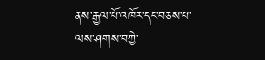ནས་རྒྱལ་པོ་འཁོར་དང་བཅས་པ་ལས་ཤགས་བཀྱེ་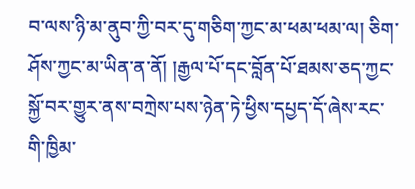བ་ལས་ཉི་མ་ནུབ་ཀྱི་བར་དུ་གཅིག་ཀྱང་མ་ཕམ་ཕམ་ལ། ཅིག་ཤོས་ཀྱང་མ་ཡིན་ན་ནོ། །རྒྱལ་པོ་དང་བློན་པོ་ཐམས་ཅད་ཀྱང་སྐྱོ་བར་གྱུར་ནས་བཀྲེས་པས་ཉེན་ཏེ་ཕྱིས་དཔྱད་དོ་ཞེས་རང་གི་ཁྱིམ་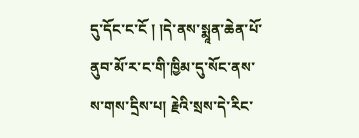དུ་དོང་ང་ངོ ། །དེ་ནས་སྨཱན་ཆེན་པོ་ནུབ་མོ་ར་ང་གི་ཁྱིམ་དུ་སོང་ནས་ས་གས་དྲིས་པ། རྗེའི་སྲས་དེ་རིང་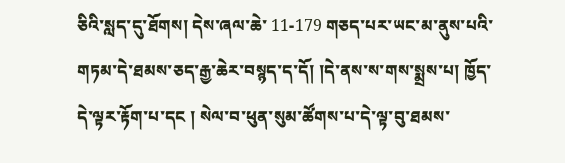ཅིའི་སླད་དུ་ཐོགས། དེས་ཞལ་ཆེ་ 11-179 གཅད་པར་ཡང་མ་ནུས་པའི་གཏམ་དེ་ཐམས་ཅད་རྒྱ་ཆེར་བསྙད་ད་དོ། །དེ་ནས་ས་གས་སྨྲས་པ། ཁྱོད་དེ་ལྟར་རྟོག་པ་དང ། སེལ་བ་ཕུན་སུམ་ཚོགས་པ་དེ་ལྟ་བུ་ཐམས་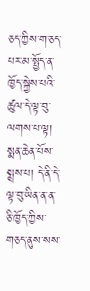ཅད་ཀྱིས་ག་ཅད་པར་མ་སྤྱོད་ན་ཁྱོད་སྐྱེས་པའི་ཚུལ་དེ་ལྟ་བུ་ལགས་པ་ལྟ། སྨན་ཆེན་པོས་སྨྲས་པ། དེ་ནི་དེ་ལྟ་བུ་ཡིན་ན་ན་ཅི་ཁྱོད་ཀྱིས་གཅད་ནུས་སས་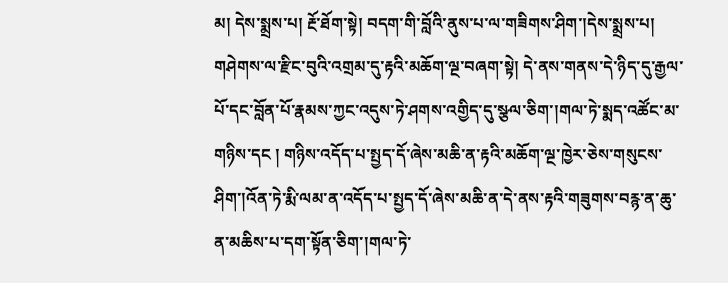མ། དེས་སྨྲས་པ། རྔོ་ཐོག་སྟེ། བདག་གི་བློའི་ནུས་པ་ལ་གཟིགས་ཤིག་།དེས་སྨྲས་པ། གཤེགས་ལ་རྫིང་བུའི་འགྲམ་དུ་རྟའི་མཆོག་ལྔ་བཞག་སྟེ། དེ་ནས་གནས་དེ་ཉིད་དུ་རྒྱལ་པོ་དང་བློན་པོ་རྣམས་ཀྱང་འདུས་ཏེ་ཤགས་འགྱིད་དུ་སྩལ་ཅིག་།གལ་ཏེ་སྨད་འཚོང་མ་གཉིས་དང ། གཉིས་འདོད་པ་སྤྱད་དོ་ཞེས་མཆི་ན་རྟའི་མཆོག་ལྔ་ཁྱེར་ཅེས་གསུངས་ཤིག་།འོན་ཏེ་རྨི་ལམ་ན་འདོད་པ་སྤྱད་དོ་ཞེས་མཆི་ན་དེ་ནས་རྟའི་གཟུགས་བརྙ་ན་ཆུ་ན་མཆིས་པ་དག་སྟོན་ཅིག་།གལ་ཏེ་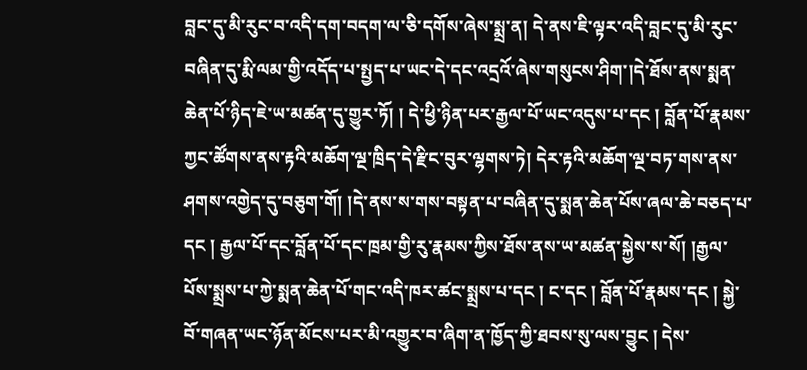བླང་དུ་མི་རུང་བ་འདི་དག་བདག་ལ་ཅི་དགོས་ཞེས་སྨྲ་ན། དེ་ནས་ཇི་ལྟར་འདི་བླང་དུ་མི་རུང་བཞིན་དུ་རྨི་ལམ་གྱི་འདོད་པ་སྤྱད་པ་ཡང་དེ་དང་འདྲའོ་ཞེས་གསུངས་ཤིག་།དེ་ཐོས་ནས་སྨན་ཆེན་པོ་ཉིད་ཇེ་ཡ་མཚན་དུ་གྱུར་ཏོ། ། དེ་ཕྱི་ཉིན་པར་རྒྱལ་པོ་ཡང་འདུས་པ་དང ། བློན་པོ་རྣམས་ཀྱང་ཚོགས་ནས་རྟའི་མཆོག་ལྔ་ཁྲིད་དེ་རྫིང་བུར་ལྷགས་ཏེ། དེར་རྟའི་མཆོག་ལྔ་བཏ་གས་ནས་ཤགས་འགྱེད་དུ་བཅུག་གོ། །དེ་ནས་ས་གས་བསྟན་པ་བཞིན་དུ་སྨན་ཆེན་པོས་ཞལ་ཆེ་བཅད་པ་དང ། རྒྱལ་པོ་དང་བློན་པོ་དང་ཁྲམ་གྱི་རུ་རྣམས་ཀྱིས་ཐོས་ནས་ཡ་མཚན་སྐྱེས་ས་སོ། །རྒྱལ་པོས་སྨྲས་པ་ཀྱེ་སྨན་ཆེན་པོ་གང་འདི་ཁར་ཚང་སྨྲས་པ་དང ། ང་དང ། བློན་པོ་རྣམས་དང ། སྐྱེ་བོ་གཞན་ཡང་ཉོན་མོངས་པར་མི་འགྱུར་བ་ཞིག་ན་ཁྱོད་ཀྱི་ཐབས་སུ་ལས་བྱུང ། དེས་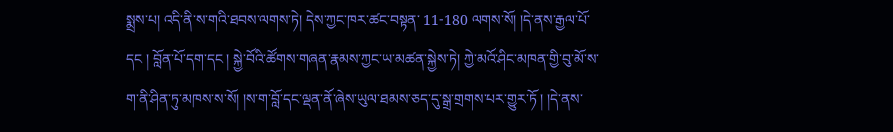སྨྲས་པ། འདི་ནི་ས་གའི་ཐབས་ལགས་ཏེ། དེས་ཀྱང་ཁར་ཚང་བསྟན་ 11-180 ལགས་སོ། །དེ་ནས་རྒྱལ་པོ་དང ། བློན་པོ་དག་དང ། སྐྱེ་བོའི་ཚོགས་གཞན་རྣམས་ཀྱང་ཡ་མཚན་སྐྱེས་ཏེ། ཀྱེ་མའོ་ཤིང་མཁན་གྱི་བུ་མོ་ས་ག་ནི་ཤིན་ཏུ་མཁས་ས་སོ། །ས་ག་བློ་དང་ལྡན་ནོ་ཞེས་ཡུལ་ཐམས་ཅད་དུ་སྒྲ་གྲགས་པར་གྱུར་ཏོ ། །དེ་ནས་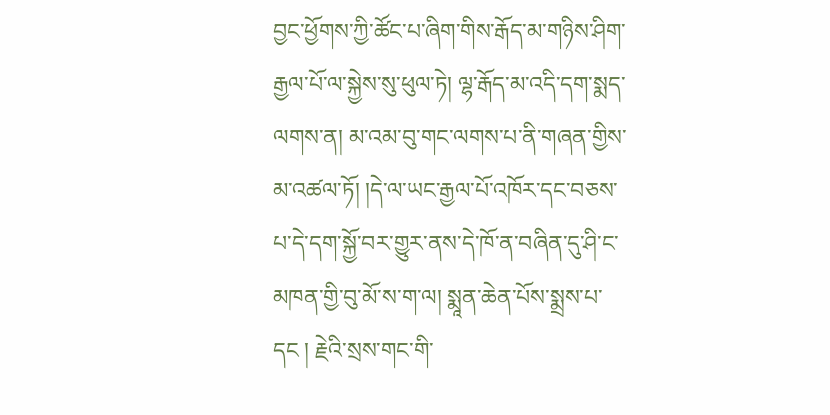བྱང་ཕྱོགས་ཀྱི་ཚོང་པ་ཞིག་གིས་རྒོད་མ་གཉིས་ཤིག་རྒྱལ་པོ་ལ་སྐྱེས་སུ་ཕུལ་ཏེ། ལྷ་རྒོད་མ་འདི་དག་སྨད་ལགས་ན། མ་འམ་བུ་གང་ལགས་པ་ནི་གཞན་གྱིས་མ་འཚལ་ཏོ། །དེ་ལ་ཡང་རྒྱལ་པོ་འཁོར་དང་བཅས་པ་དེ་དག་སྐྱོ་བར་གྱུར་ནས་དེ་ཁོ་ན་བཞིན་དུ་ཤི་ང་མཁན་གྱི་བུ་མོ་ས་ག་ལ། སྨཱན་ཆེན་པོས་སྨྲས་པ་དང ། རྗེའི་སྲས་གང་གི་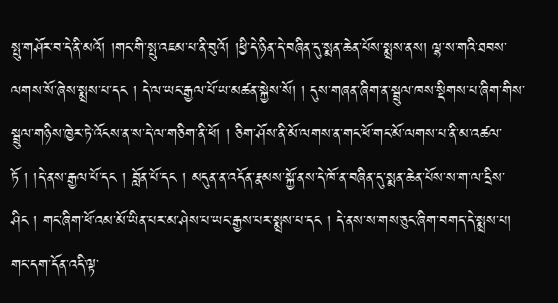སྤུ་གཤོར་བ་དེ་ནི་མའོ། །གང་གི་སྤུ་འཇམ་པ་ནི་བུའོ། །ཕྱི་དེ་ཉིན་དེ་བཞིན་དུ་སྨན་ཆེན་པོས་སྨྲས་ནས། ལྷ་ས་གའི་ཐབས་ལགས་སོ་ཞེས་སྨྲས་པ་དང ། དེ་ལ་ཡང་རྒྱལ་པོ་ཡ་མཚན་སྐྱེས་སོ། ། དུས་གཞན་ཞིག་ན་སྦྲུལ་ཁས་སྡིགས་པ་ཞིག་གིས་སྦྲུལ་གཉིས་ཁྱེར་ཏེ་འོངས་ན་ས་དེ་ལ་གཅིག་ནི་ཕོ། ། ཅིག་ཤོས་ནི་མོ་ལགས་ན་གང་ཕོ་གང་མོ་ལགས་པ་ནི་མ་འཚལ་ཏོ ། །དེ་ནས་རྒྱལ་པོ་དང ། བློན་པོ་དང ། མདུན་ན་འདོན་རྣམས་སྐྱོ་ནས་དེ་ཁོ་ན་བཞིན་དུ་སྨན་ཆེན་པོས་ས་ག་ལ་དྲིས་ཤིང ། གང་ཞིག་ཕོ་འམ་མོ་ཡིན་པར་མ་ཤེས་པ་ཡང་རྒྱས་པར་སྨྲས་པ་དང ། དེ་ནས་ས་གས་ཅུང་ཞིག་བགད་དེ་སྨྲས་པ། གང་དག་དོན་འདི་ལྟ་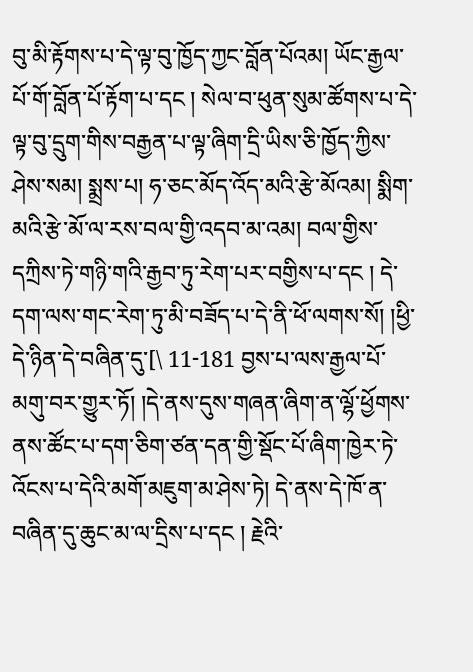བུ་མི་རྟོགས་པ་དེ་ལྟ་བུ་ཁྱོད་ཀྱང་བློན་པོའམ། ཡོང་རྒྱལ་པོ་གོ་བློན་པོ་རྟོག་པ་དང ། སེལ་བ་ཕུན་སུམ་ཚོགས་པ་དེ་ལྟ་བུ་དྲུག་གིས་བརྒྱན་པ་ལྟ་ཞིག་དྲི་ཡིས་ཅི་ཁྱོད་ཀྱིས་ཤེས་སམ། སྨྲས་པ། ཧ་ཅང་མོད་འོད་མའི་རྩེ་མོའམ། སྨིག་མའི་རྩེ་མོ་ལ་རས་བལ་གྱི་འདབ་མ་འམ། བལ་གྱིས་དཀྲིས་ཏེ་གཉི་གའི་རྒྱབ་ཏུ་རེག་པར་བགྱིས་པ་དང ། དེ་དག་ལས་གང་རེག་ཏུ་མི་བཟོད་པ་དེ་ནི་ཕོ་ལགས་སོ། །ཕྱི་དེ་ཉིན་དེ་བཞིན་དུ་[\ 11-181 བྱས་པ་ལས་རྒྱལ་པོ་མགུ་བར་གྱུར་ཏོ། །དེ་ནས་དུས་གཞན་ཞིག་ན་ལྷོ་ཕྱོགས་ནས་ཚོང་པ་དག་ཅིག་ཙན་དན་གྱི་སྡོང་པོ་ཞིག་ཁྱེར་ཏེ་འོངས་པ་དེའི་མགོ་མཇུག་མ་ཤེས་ཏེ། དེ་ནས་དེ་ཁོ་ན་བཞིན་དུ་ཆུང་མ་ལ་དྲིས་པ་དང ། རྗེའི་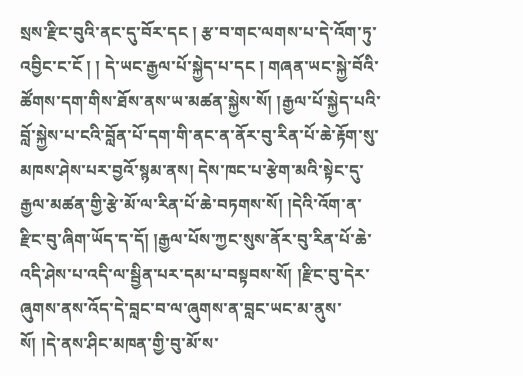སྲས་རྫིང་བུའི་ནང་དུ་བོར་དང ། རྩ་བ་གང་ལགས་པ་དེ་འོག་ཏུ་འབྱིང་ང་ངོ ། ། དེ་ཡང་རྒྱལ་པོ་སྐྱེད་པ་དང ། གཞན་ཡང་སྐྱེ་བོའི་ཚོགས་དག་གིས་ཐོས་ནས་ཡ་མཚན་སྐྱེས་སོ། །རྒྱལ་པོ་སྐྱེད་པའི་བློ་སྐྱེས་པ་ངའི་བློན་པོ་དག་གི་ནང་ན་ནོར་བུ་རིན་པོ་ཆེ་རྟོག་སུ་མཁས་ཤེས་པར་བྱའོ་སྙམ་ནས། དེས་ཁང་པ་རྩེག་མའི་སྟེང་དུ་རྒྱལ་མཚན་གྱི་རྩེ་མོ་ལ་རིན་པོ་ཆེ་བཏགས་སོ། །དེའི་འོག་ན་རྫིང་བུ་ཞིག་ཡོད་ད་དོ། །རྒྱལ་པོས་ཀྱང་སུས་ནོར་བུ་རིན་པོ་ཆེ་འདི་ཤེས་པ་འདི་ལ་སྦྱིན་པར་དམ་པ་བསྟབས་སོ། །རྫིང་བུ་དེར་ཞུགས་ནས་འོད་དེ་བླང་བ་ལ་ཞུགས་ན་བླང་ཡང་མ་ནུས་སོ། །དེ་ནས་ཤིང་མཁན་གྱི་བུ་མོ་ས་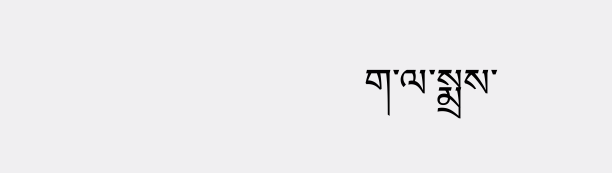ག་ལ་སྨྲས་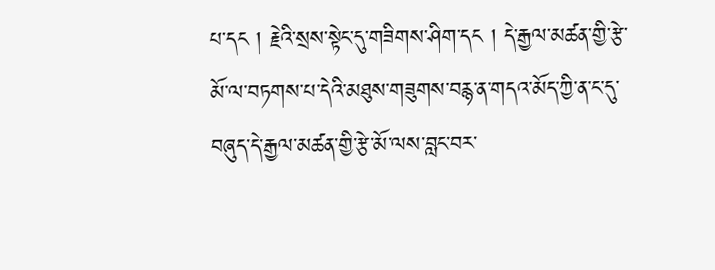པ་དང ། རྗེའི་སྲས་སྟེང་དུ་གཟིགས་ཤིག་དང ། དེ་རྒྱལ་མཚན་གྱི་རྩེ་མོ་ལ་བཏགས་པ་དེའི་མཐུས་གཟུགས་བརྙ་ན་གདའ་མོད་ཀྱི་ན་ང་དུ་བཞུད་དེ་རྒྱལ་མཚན་གྱི་རྩེ་མོ་ལས་བླང་བར་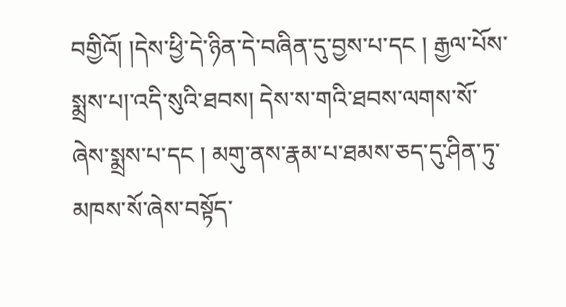བགྱིའོ། །དེས་ཕྱི་དེ་ཉིན་དེ་བཞིན་དུ་བྱས་པ་དང ། རྒྱལ་པོས་སྨྲས་པ།་འདི་སུའི་ཐབས། དེས་ས་གའི་ཐབས་ལགས་སོ་ཞེས་སྨྲས་པ་དང ། མགུ་ནས་རྣམ་པ་ཐམས་ཅད་དུ་ཤིན་ཏུ་མཁས་སོ་ཞེས་བསྟོད་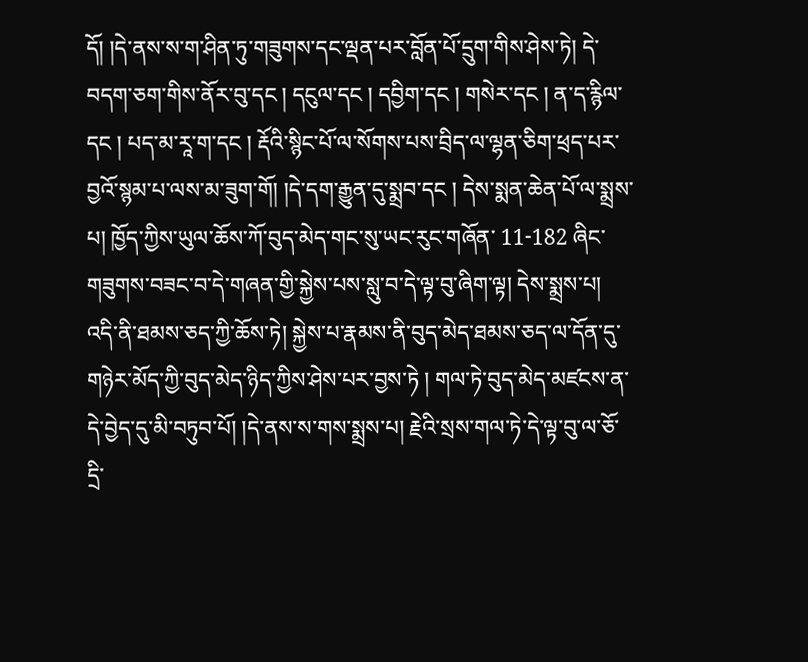དོ། །དེ་ནས་ས་ག་ཤིན་ཏུ་གཟུགས་དང་ལྡན་པར་བློན་པོ་དྲུག་གིས་ཤེས་ཏེ། དེ་བདག་ཅག་གིས་ནོར་བུ་དང ། དངུལ་དང ། དབྱིག་དང ། གསེར་དང ། ན་ད་རྙིལ་དང ། པད་མ་རཱ་ག་དང ། རྡོའི་སྙིང་པོ་ལ་སོགས་པས་བྲིད་ལ་ལྷན་ཅིག་ཕྲད་པར་བྱའོ་སྙམ་པ་ལས་མ་ཟུག་གོ། །དེ་དག་རྒྱུན་དུ་སྨྲབ་དང ། དེས་སྨན་ཆེན་པོ་ལ་སྨྲས་པ། ཁྱོད་ཀྱིས་ཡུལ་ཆོས་ཀོ་བུད་མེད་གང་སུ་ཡང་རུང་གཞོན་ 11-182 ཞིང་གཟུགས་བཟང་བ་དེ་གཞན་གྱི་སྐྱེས་པས་སླུ་བ་དེ་ལྟ་བུ་ཞིག་ལྟ། དེས་སྨྲས་པ། འདི་ནི་ཐམས་ཅད་ཀྱི་ཆོས་ཏེ། སྐྱེས་པ་རྣམས་ནི་བུད་མེད་ཐམས་ཅད་ལ་དོན་དུ་གཉེར་མོད་ཀྱི་བུད་མེད་ཉིད་ཀྱིས་ཤེས་པར་བྱས་ཏེ ། གལ་ཏེ་བུད་མེད་མཛངས་ན་དེ་བྱེད་དུ་མི་བཏུབ་པོ། །དེ་ནས་ས་གས་སྨྲས་པ། རྗེའི་སྲས་གལ་ཏེ་དེ་ལྟ་བུ་ལ་ཅོ་དྲི་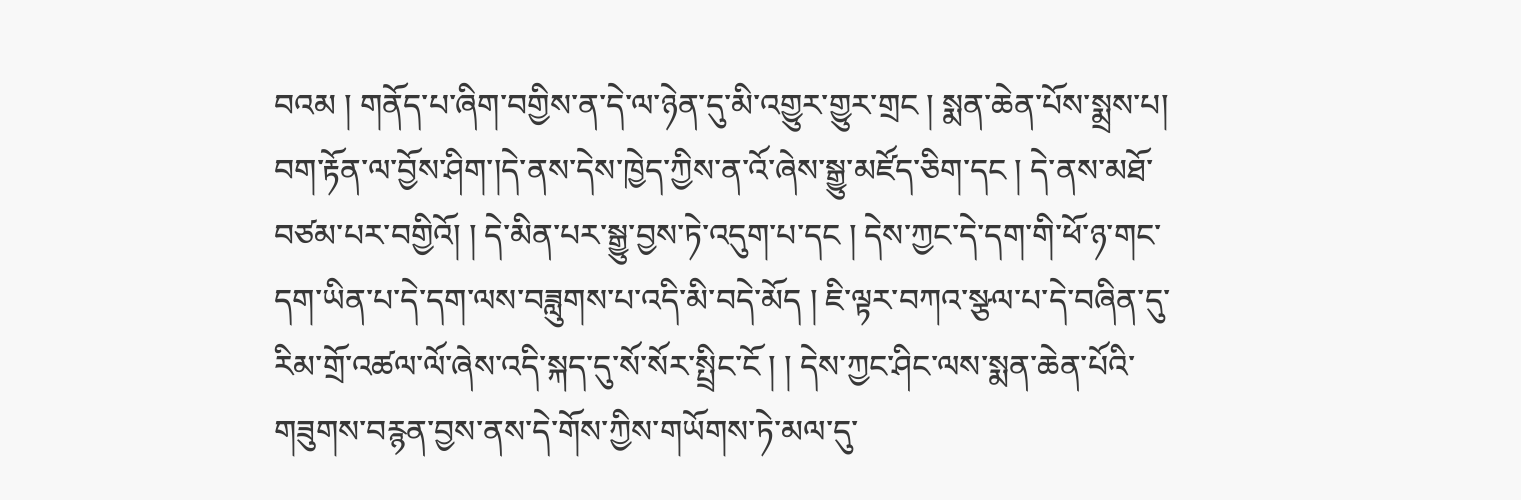བའམ ། གནོད་པ་ཞིག་བགྱིས་ན་དེ་ལ་ཉེན་དུ་མི་འགྱུར་གྱུར་གྲང ། སྨན་ཆེན་པོས་སྨྲས་པ། བག་རྟོན་ལ་བྱོས་ཤིག་།དེ་ནས་དེས་ཁྱེད་ཀྱིས་ན་འོ་ཞེས་སྒྱུ་མཛོད་ཅིག་དང ། དེ་ནས་མཐོ་བཙམ་པར་བགྱིའོ། ། དེ་མིན་པར་སྒྱུ་བྱས་ཏེ་འདུག་པ་དང ། དེས་ཀྱང་དེ་དག་གི་ཕོ་ཉ་གང་དག་ཡིན་པ་དེ་དག་ལས་བཟླུགས་པ་འདི་མི་བདེ་མོད ། ཇི་ལྟར་བཀའ་སྩལ་པ་དེ་བཞིན་དུ་རིམ་གྲོ་འཚལ་ལོ་ཞེས་འདི་སྐད་དུ་སོ་སོར་སྤྲིང་ངོ ། ། དེས་ཀྱང་ཤིང་ལས་སྨན་ཆེན་པོའི་གཟུགས་བརྙན་བྱས་ནས་དེ་གོས་ཀྱིས་གཡོགས་ཏེ་མལ་དུ་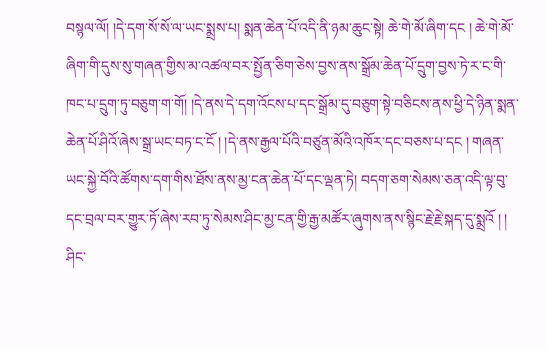བསྙལ་ལོ། །དེ་དག་སོ་སོ་ལ་ཡང་སྨྲས་པ། སྨན་ཆེན་པོ་འདི་ནི་ཉམ་ཆུང་སྟེ། ཆེ་གེ་མོ་ཞིག་དང ། ཆེ་གེ་མོ་ཞིག་གི་དུས་སུ་གཞན་གྱིས་མ་འཚལ་བར་སྤྱོན་ཅིག་ཅེས་བྱས་ནས་སྒྲོམ་ཆེན་པོ་དྲུག་བྱས་ཏེ་ར་ང་གི་ཁང་པ་དྲུག་ཏུ་བཅུག་ག་གོ། །དེ་ནས་དེ་དག་འོངས་པ་དང་སྒྲོམ་དུ་བཅུག་སྟེ་བཅིངས་ནས་ཕྱི་དེ་ཉིན་སྨན་ཆེན་པོ་ཤིའོ་ཞེས་སྒྲ་ཡང་བཏ་ང་ངོ ། །དེ་ནས་རྒྱལ་པོའི་བཙུན་མོའི་འཁོར་དང་བཅས་པ་དང ། གཞན་ཡང་སྐྱེ་བོའི་ཚོགས་དག་གིས་ཐོས་ནས་མྱ་ངན་ཆེན་པོ་དང་ལྡན་ཏེ། བདག་ཅག་སེམས་ཅན་འདི་ལྟ་བུ་དང་བྲལ་བར་གྱུར་ཏོ་ཞེས་རབ་ཏུ་སེམས་ཤིང་མྱ་ངན་གྱི་རྒྱ་མཚོར་ཞུགས་ནས་སྙིང་རྗེ་རྗེ་སྐད་དུ་སྨྲའོ ། ། ཤིང་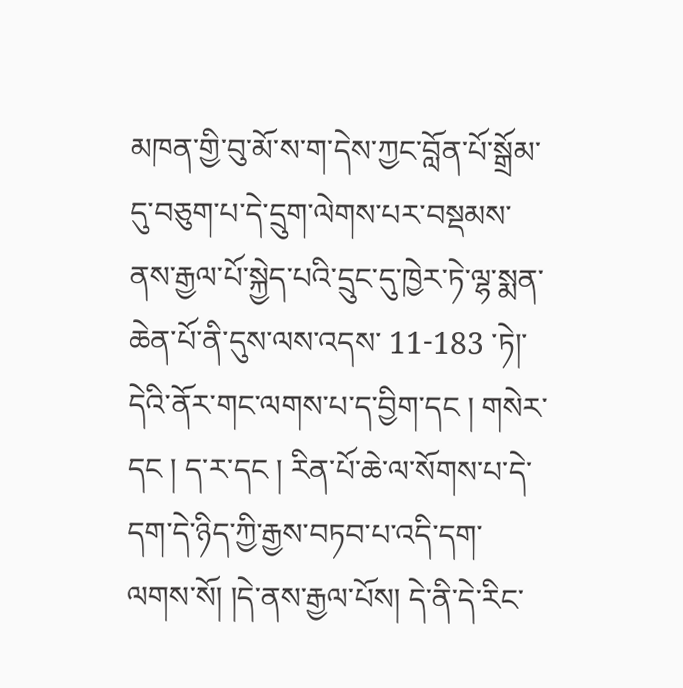མཁན་གྱི་བུ་མོ་ས་ག་དེས་ཀྱང་བློན་པོ་སྒྲོམ་དུ་བཅུག་པ་དེ་དྲུག་ལེགས་པར་བསྡམས་ནས་རྒྱལ་པོ་སྐྱེད་པའི་དྲུང་དུ་ཁྱེར་ཏེ་ལྷ་སྨན་ཆེན་པོ་ནི་དུས་ལས་འདས་ 11-183 ་ཏེ།་དེའི་ནོར་གང་ལགས་པ་ད་བྱིག་དང ། གསེར་དང ། ད་ར་དང ། རིན་པོ་ཆེ་ལ་སོགས་པ་དེ་དག་དེ་ཉིད་ཀྱི་རྒྱས་བཏབ་པ་འདི་དག་ལགས་སོ། །དེ་ནས་རྒྱལ་པོས། དེ་ནི་དེ་རིང་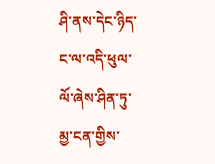ཤི་ནས་དེང་ཉིད་ང་ལ་འདི་ཕུལ་ལོ་ཞེས་ཤིན་ཏུ་མྱ་ངན་གྱིས་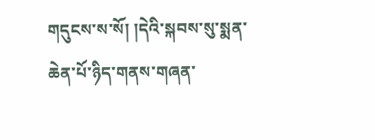གདུངས་ས་སོ། །དེའི་སྐབས་སུ་སྨན་ཆེན་པོ་ཉིད་གནས་གཞན་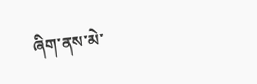ཞིག་ནས་མེ་